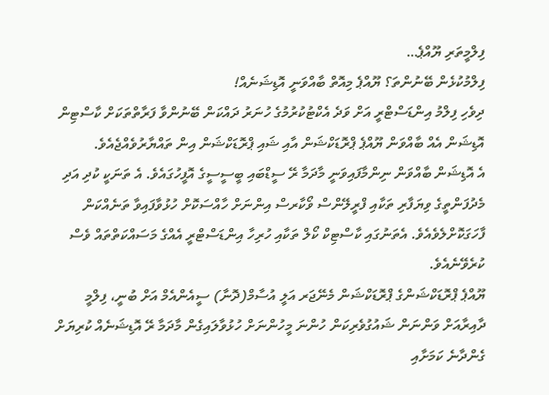ފިލްމީތަރި ޔޫއްޕެ…
ފިލްމުކުޅެން ބޭނުންތަ؟ ޔޫއްޕެ މިއޮތް ބާއްވަނީ އޮޑިޝަނެއް!
ދިވެހި ފިލްމު އިންޑަސްޓްރީ އަށް ވަދެ އެކްޓުކުރުމުގެ ހުނަރު ދައްކަން ބޭނުންވާ ފަރާތްތަކަށް ކާސްޓިން އޮޑިޝަން އެއް ބާއްވަން ޔޫއްޕެ ޕްރޮޑަކްޝަން އާއި ޝައި ޕްރޮޑަކްޝަން އިން ތައްޔާރުވެއްޖެއެވެ.
އެ އޮޑިޝަން ބާއްވަން ނިންމާފައިވަނީ މާދަމާ ރޭ ސީޑްބައި ބީސީސީގެ އޮފީހުގައެވެ. އެ ތަނަކީ ކުދި އަދި މެދުފަންތީގެ ވިޔަފާރި ތަކާއި ފްރީލޭންސް ވޯކާރސް އިންނަށް ހާއްސަކޮށް ހުޅުވާފައިވާ ތަނެއްކަން ފާހަގަކޮށްލެވެއެވެ. އެތަނުގައި ކާސްޓިކް ކޯލް ތަކާއި ހުރިހާ އިންޑަސްޓްރީ އެއްގެ މަސައްކަތްތައް ވެސް ކުރެވޭނެއެވެ.
ޔޫއްޕެ ޕްރޮޑަކްޝަންގެ ޕްރޮޑަކްޝަން މެނޭޖަރ އަލީ އުސާމް(ދޮނާ) ސީއެންއެމް އަށް ބުނީ، ފިލްމީ ދާއިރާއަށް ވަންނަން ޝައުގުވެރިކަން ހުންނަ މީހުންނަށް ހުޅުވާލައިގެން މާދަމާ ރޭ އޮޑިޝަނެއް ކުރިޔަށް ގެންދާނެ ކަމަށާއި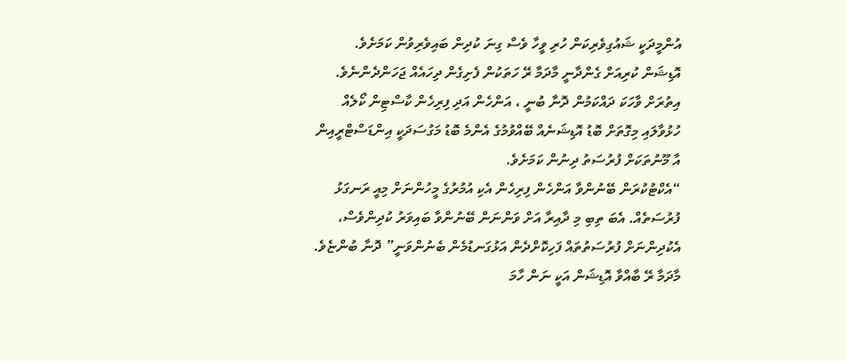އުންމީދަކީ ޝައުގިވެރިކަން ހުރި ވީހާ ވެސް ގިނަ ކުދިން ބައިވެރިވުން ކަމަށެވެ.  އޮޑިޝަން ކުރިއަށް ގެންދާނީ މާދަމާ ރޭ ހަތަކުން ފެށިގެން ދިހައެއް ޖަހަންދެންނެވެ.
އިތުރަށް ވާހަކަ ދައްކަމުން ދޮނާ ބުނީ ، އަންހެން އަދި ފިރިހެން ކާސްޓިން ކޯލެއް ހުޅުވާލައި މިގޮތަށް ބޮޑު އޮޑިޝަނެއް ބޭއްވުމުގެ އެންމެ ބޮޑު މަގުސަދަކީ އިންޑަސްޓްރީއިން އާ މޫނުތަކަށް ފުރުސަތު ދިނުން ކަމަށެވެ.
“އެކްޓުކުރަން ބޭނުންވާ އަންހެން ފިރިހެން އެކި އުމުރުގެ މީހުންނަށް މިއީ ރަނގަޅު ފުރުސަތެއް. އެބަ ތިބި މި ދާއިރާ އަށް ވަންނަން ބޭނުންވާ ބައިވަރު ކުދިންވެސް، އެކުދިންނަށް ފުރުސަތުތައް ފަހިކޮށްދެން އަޅުގަނޑުމެން ބެނުންވަނީ” ދޮނާ ބުންޏެވެ.
މާދަމާ ރޭ ބާއްވާ އޮޑިޝަން އަކީ ނަން ހާމަ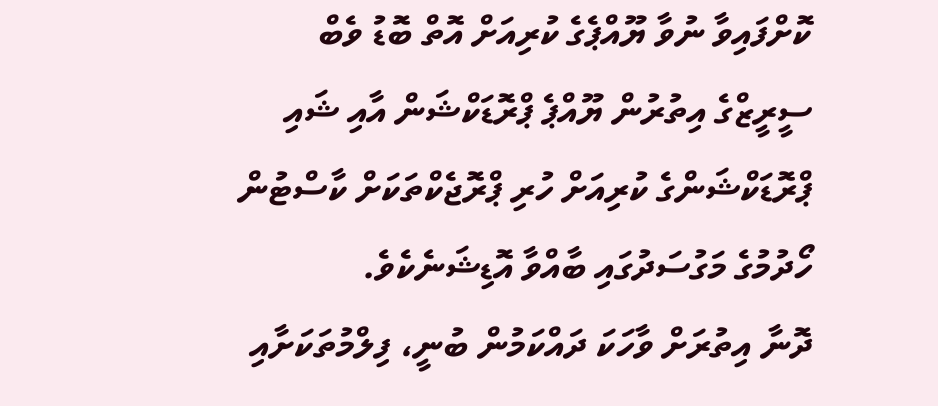ކޮށްފައިވާ ނުވާ ޔޫއްޕެގެ ކުރިއަށް އޮތް ބޮޑު ވެބް ސީރީޒްގެ އިތުރުން ޔޫއްޕެ ޕްރޮޑަކްޝަން އާއި ޝައި ޕްރޮޑަކްޝަންގެ ކުރިއަށް ހުރި ޕްރޮޖެކްތަކަށް ކާސްޓުން ހޯދުމުގެ މަގުސަދުގައި ބާއްވާ އޮޑިޝަނެކެވެ.
ދޮނާ އިތުރަށް ވާހަކަ ދައްކަމުން ބުނީ، ފިލްމުތަކަށާއި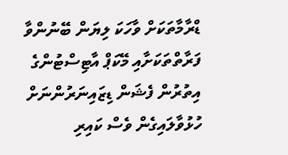ޑްރާމާތަކަށް ވާހަކަ ލިޔަން ބޭނުންވާ ފަރާތްތަކަށާއި މޭކަޕް އާޓިސްޓުންގެ އިތުރުން ފެޝަން ޑިޒައިނަރުންނަށް ހުޅުވާލައިގެން ވެސް ކައިރި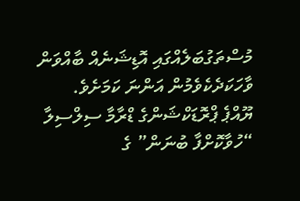މުސްތަގުބަލެއްގައި އޮޑިޝަނެއް ބާއްވަން ވާހަކަދެކެވެމުން އަންނަ ކަމަށެވެ.
ޔޫއްޕެ ޕްރޮޑަކްޝަންގެ ޑްރާމާ ސިލްސިލާ “ހުވާކޮށްފާ ބުނަން” ގެ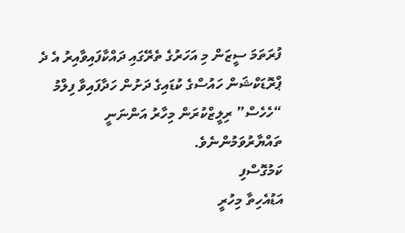ފުރަތަމަ ސީޒަން މި އަހަރުގެ ތެރޭގައި ދައްކާފައިވާއިރު އެ ދެ ޕްރޮޑަކްޝަން ހައުސްގެ ކުޑައިގެ ދަށުން ހަދާފައިވާ ފިލްމު “ހެހެސް” ރިލީޒްކުރަން މިހާރު އަންނަނީ ތައްޔާރުވަމުންނެވެ.
ކަމުގޮސްފި
އަޑުއެހިތާ މިހުރީ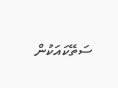ސަތޭކައަކުން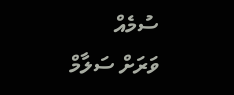ސުމެއް
ވަރަށް ސަލާމް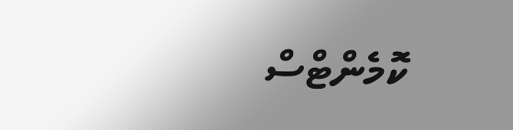ކޮމެންޓްސް